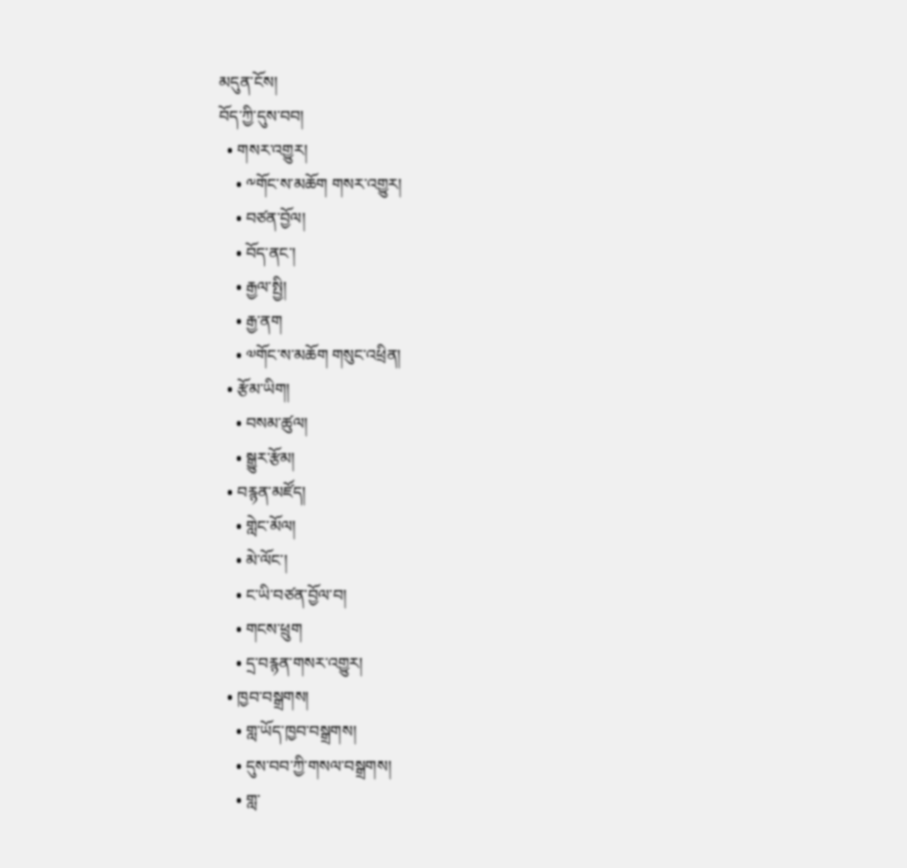མདུན་ངོས།
བོད་ཀྱི་དུས་བབ།
  • གསར་འགྱུར།
    • ༸གོང་ས་མཆོག གསར་འགྱུར།
    • བཙན་བྱོལ།
    • བོད་ནང་།
    • རྒྱལ་སྤྱི།
    • རྒྱ་ནག
    • ༧གོང་ས་མཆོག གསུང་འཕྲིན།
  • རྩོམ་ཡིག།
    • བསམ་ཚུལ།
    • སྒྱུར་རྩོམ།
  • བརྙན་མཛོད།
    • གླེང་མོལ།
    • མེ་ལོང་།
    • ང་ཡི་བཙན་བྱོལ་བ།
    • གངས་ཕྲུག
    • དྲ་བརྙན་གསར་འགྱུར།
  • ཁྱབ་བསྒྲགས།
    • གླ་ཡོད་ཁྱབ་བསྒྲགས།
    • དུས་བབ་ཀྱི་གསལ་བསྒྲགས།
    • གླ་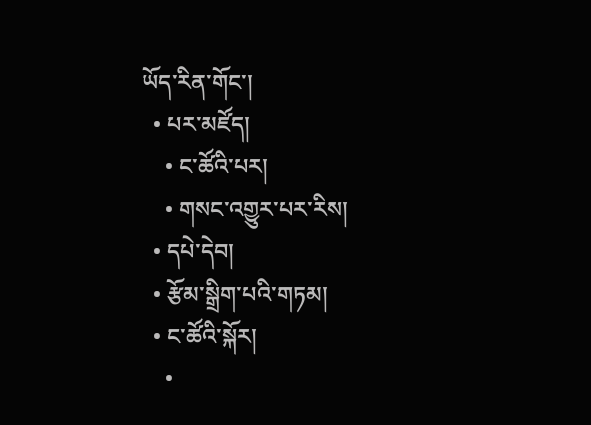ཡོད་རིན་གོང་།
  • པར་མཛོད།
    • ང་ཚོའི་པར།
    • གསང་འགྱུར་པར་རིས།
  • དཔེ་དེབ།
  • རྩོམ་སྒྲིག་པའི་གཏམ།
  • ང་ཚོའི་སྐོར།
    •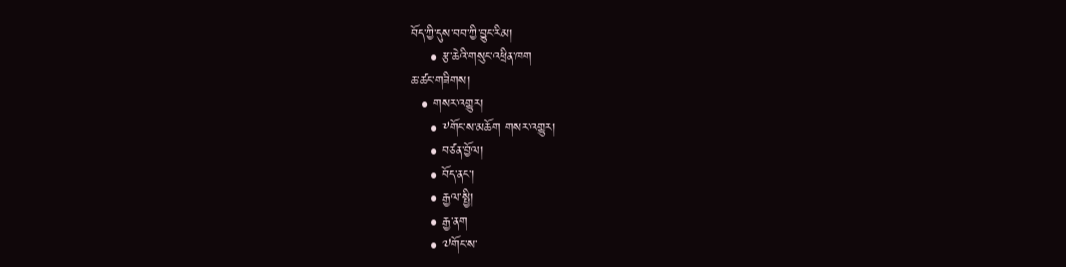བོད་ཀྱི་དུས་བབ་ཀྱི་བྱུང་རིམ།
    • རྩ་ཆེའི་གསུང་འཕྲིན་ཁག
ཆ་ཚང་གཟིགས།
  • གསར་འགྱུར།
    • ༸གོང་ས་མཆོག གསར་འགྱུར།
    • བཙན་བྱོལ།
    • བོད་ནང་།
    • རྒྱལ་སྤྱི།
    • རྒྱ་ནག
    • ༧གོང་ས་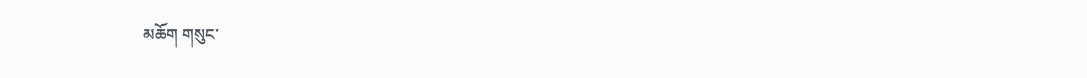མཆོག གསུང་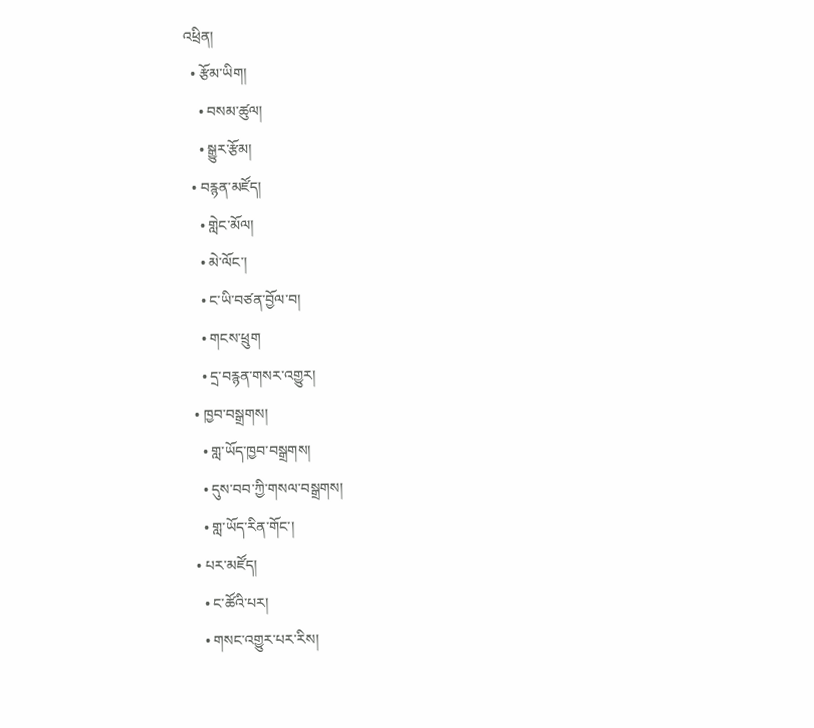འཕྲིན།
  • རྩོམ་ཡིག།
    • བསམ་ཚུལ།
    • སྒྱུར་རྩོམ།
  • བརྙན་མཛོད།
    • གླེང་མོལ།
    • མེ་ལོང་།
    • ང་ཡི་བཙན་བྱོལ་བ།
    • གངས་ཕྲུག
    • དྲ་བརྙན་གསར་འགྱུར།
  • ཁྱབ་བསྒྲགས།
    • གླ་ཡོད་ཁྱབ་བསྒྲགས།
    • དུས་བབ་ཀྱི་གསལ་བསྒྲགས།
    • གླ་ཡོད་རིན་གོང་།
  • པར་མཛོད།
    • ང་ཚོའི་པར།
    • གསང་འགྱུར་པར་རིས།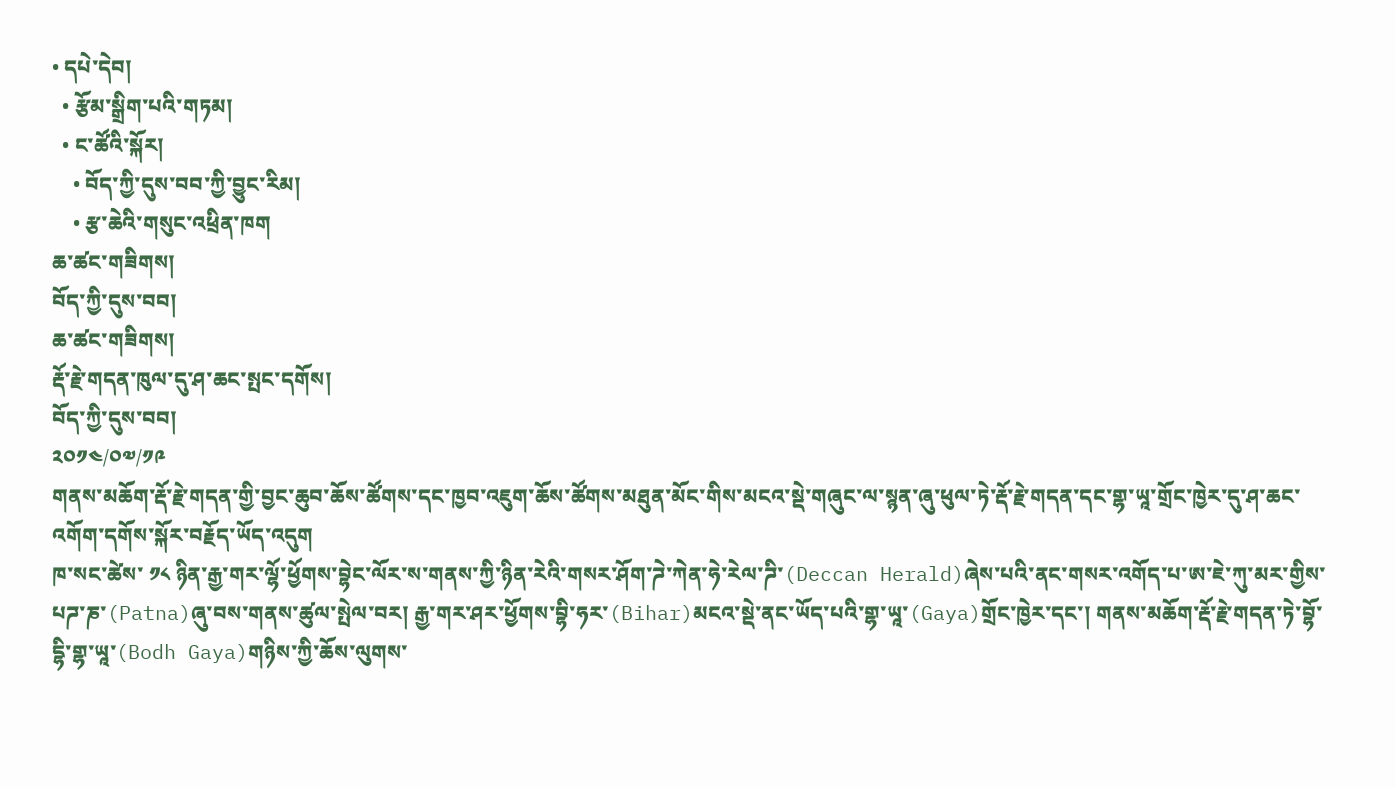• དཔེ་དེབ།
  • རྩོམ་སྒྲིག་པའི་གཏམ།
  • ང་ཚོའི་སྐོར།
    • བོད་ཀྱི་དུས་བབ་ཀྱི་བྱུང་རིམ།
    • རྩ་ཆེའི་གསུང་འཕྲིན་ཁག
ཆ་ཚང་གཟིགས།
བོད་ཀྱི་དུས་བབ།
ཆ་ཚང་གཟིགས།
རྡོ་རྗེ་གདན་ཁུལ་དུ་ཤ་ཆང་སྤང་དགོས།
བོད་ཀྱི་དུས་བབ།
༢༠༡༤/༠༧/༡༩
གནས་མཆོག་རྡོ་རྗེ་གདན་གྱི་བྱང་ཆུབ་ཆོས་ཚོགས་དང་ཁྱབ་འཇུག་ཆོས་ཚོགས་མཐུན་མོང་གིས་མངའ་སྡེ་གཞུང་ལ་སྙན་ཞུ་ཕུལ་ཏེ་རྡོ་རྗེ་གདན་དང་གྷ་ཡཱ་གྲོང་ཁྱེར་དུ་ཤ་ཆང་འགོག་དགོས་སྐོར་བརྗོད་ཡོད་འདུག
ཁ་སང་ཚེས་ ༡༨ ཉིན་རྒྱ་གར་ལྷོ་ཕྱོགས་བྷེང་ལོར་ས་གནས་ཀྱི་ཉིན་རེའི་གསར་ཤོག་ཌེ་ཀེན་ཧེ་རེལ་ཌི་(Deccan Herald)ཞེས་པའི་ནང་གསར་འགོད་པ་ཨ་ཇེ་ཀུ་མར་གྱིས་པཌ་ཎ་(Patna)ཞུ་བས་གནས་ཚུལ་སྤེལ་བར། རྒྱ་གར་ཤར་ཕྱོགས་བྷི་ཧར་(Bihar)མངའ་སྡེ་ནང་ཡོད་པའི་གྷ་ཡཱ་(Gaya)གྲོང་ཁྱེར་དང་། གནས་མཆོག་རྡོ་རྗེ་གདན་ཏེ་བྷོ་དྷི་གྷ་ཡཱ་(Bodh Gaya)གཉིས་ཀྱི་ཆོས་ལུགས་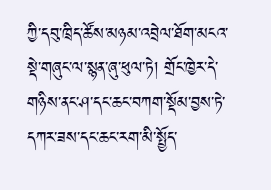ཀྱི་དབུ་ཁྲིད་ཚོས་མཉམ་འབྲེལ་ཐོག་མངའ་སྡེ་གཞུང་ལ་སྙན་ཞུ་ཕུལ་ཏེ། གྲོང་ཁྱེར་དེ་གཉིས་ནང་ཤ་དང་ཆང་བཀག་སྡོམ་བྱས་ཏེ་དཀར་ཟས་དང་ཆང་རག་མི་སྤྱོད་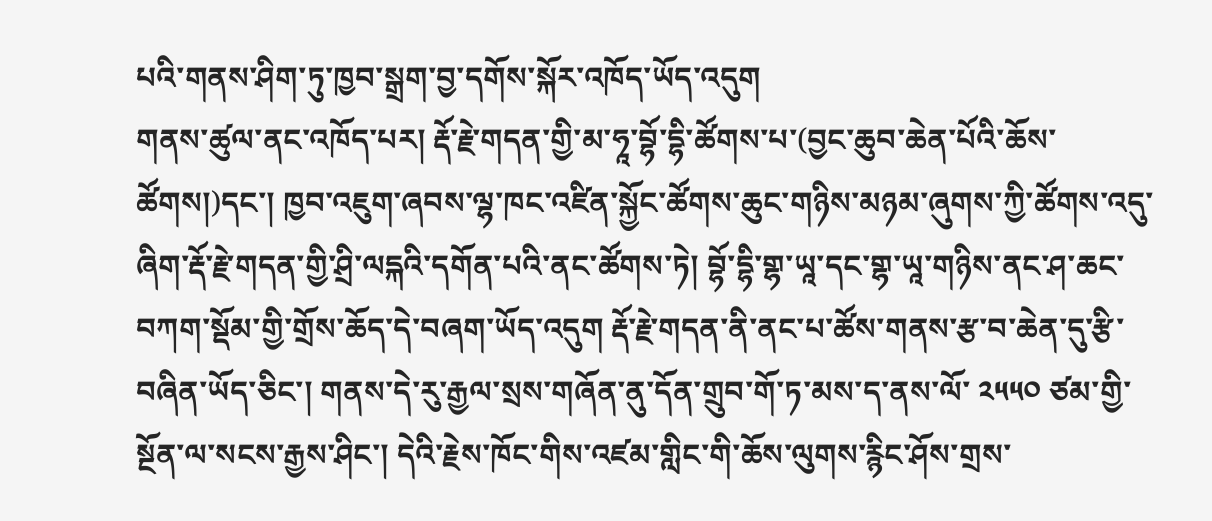པའི་གནས་ཤིག་ཏུ་ཁྱབ་སྒྲག་བྱ་དགོས་སྐོར་འཁོད་ཡོད་འདུག
གནས་ཚུལ་ནང་འཁོད་པར། རྡོ་རྗེ་གདན་གྱི་མ་ཧཱ་བྷོ་དྷི་ཚོགས་པ་(བྱང་ཆུབ་ཆེན་པོའི་ཆོས་ཚོགས།)དང་། ཁྱབ་འཇུག་ཞབས་ལྷ་ཁང་འཛིན་སྐྱོང་ཚོགས་ཆུང་གཉིས་མཉམ་ཞུགས་ཀྱི་ཚོགས་འདུ་ཞིག་རྡོ་རྗེ་གདན་གྱི་ཤྲི་ལདྐའི་དགོན་པའི་ནང་ཚོགས་ཏེ། བྷོ་དྷི་གྷ་ཡཱ་དང་གྷ་ཡཱ་གཉིས་ནང་ཤ་ཆང་བཀག་སྡོམ་གྱི་གྲོས་ཆོད་དེ་བཞག་ཡོད་འདུག རྡོ་རྗེ་གདན་ནི་ནང་པ་ཚོས་གནས་རྩ་བ་ཆེན་དུ་རྩི་བཞིན་ཡོད་ཅིང་། གནས་དེ་རུ་རྒྱལ་སྲས་གཞོན་ནུ་དོན་གྲུབ་གོ་ཏ་མས་ད་ནས་ལོ་ ༢༥༥༠ ཙམ་གྱི་སྔོན་ལ་སངས་རྒྱས་ཤིང་། དེའི་རྗེས་ཁོང་གིས་འཛམ་གླིང་གི་ཆོས་ལུགས་རྙིང་ཤོས་གྲས་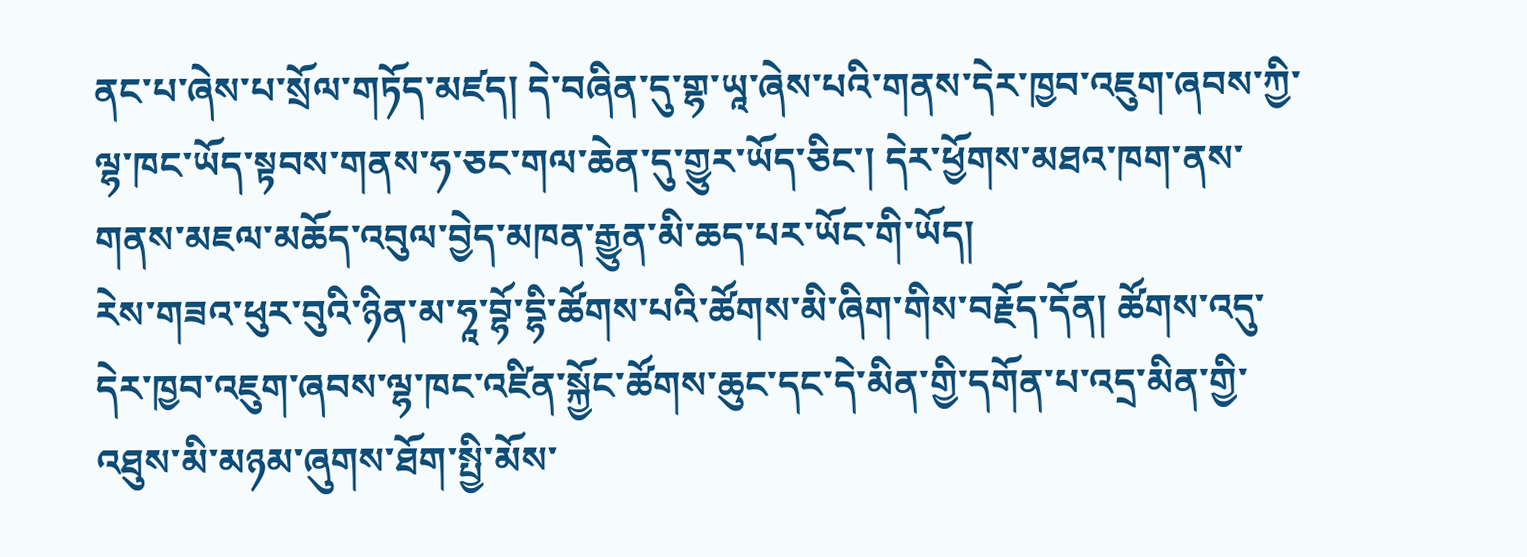ནང་པ་ཞེས་པ་སྲོལ་གཏོད་མཛད། དེ་བཞིན་དུ་གྷ་ཡཱ་ཞེས་པའི་གནས་དེར་ཁྱབ་འཇུག་ཞབས་ཀྱི་ལྷ་ཁང་ཡོད་སྟབས་གནས་ཧ་ཅང་གལ་ཆེན་དུ་གྱུར་ཡོད་ཅིང་། དེར་ཕྱོགས་མཐའ་ཁག་ནས་གནས་མཇལ་མཆོད་འབུལ་བྱེད་མཁན་རྒྱུན་མི་ཆད་པར་ཡོང་གི་ཡོད།
རེས་གཟའ་ཕུར་བུའི་ཉིན་མ་ཧཱ་བྷོ་དྷི་ཚོགས་པའི་ཚོགས་མི་ཞིག་གིས་བརྗོད་དོན། ཚོགས་འདུ་དེར་ཁྱབ་འཇུག་ཞབས་ལྷ་ཁང་འཛིན་སྐྱོང་ཚོགས་ཆུང་དང་དེ་མིན་གྱི་དགོན་པ་འདྲ་མིན་གྱི་འཐུས་མི་མཉམ་ཞུགས་ཐོག་སྤྱི་མོས་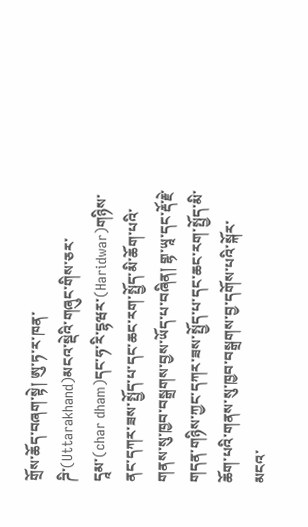གྲོས་ཆོད་བཞག་སྟེ། ཨུ་ཏ་ར་ཁན་ཌི་(Uttarakhand)མངའ་སྡེའི་གཞུང་གིས་ཅར་དཱམ་(char dham)དང་ཧ་རི་དྷཝར་(Haridwar)གཉིས་ནང་དཀར་ཟས་སྤྱོད་པ་དང་ཆང་རག་སྤྱོད་མི་ཆོག་པའི་གནས་སུ་ཁྱབ་བསྒྲགས་བྱས་ཡོད་པ་བཞིན། གྷ་ཡཱ་དང་རྡོ་རྗེ་གདན་གཉིས་ཀྱང་དཀར་ཟས་སྤྱོད་པ་དང་ཆང་རག་སྤྱོད་མི་ཆོག་པའི་གནས་སུ་ཁྱབ་བསྒྲགས་བྱ་དགོས་པའི་སྐོར་མངའ་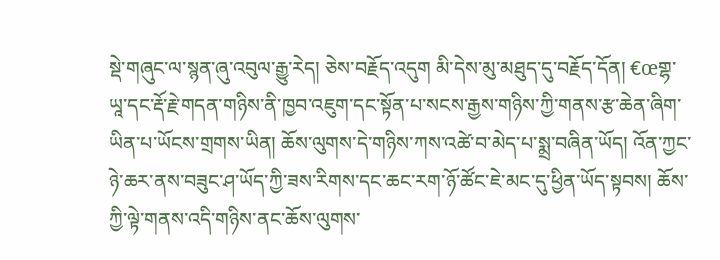སྡེ་གཞུང་ལ་སྙན་ཞུ་འབུལ་རྒྱུ་རེད། ཅེས་བརྗོད་འདུག མི་དེས་མུ་མཐུད་དུ་བརྗོད་དོན། €œགྷ་ཡཱ་དང་རྡོ་རྗེ་གདན་གཉིས་ནི་ཁྱབ་འཇུག་དང་སྟོན་པ་སངས་རྒྱས་གཉིས་ཀྱི་གནས་རྩ་ཆེན་ཞིག་ཡིན་པ་ཡོངས་གྲགས་ཡིན། ཆོས་ལུགས་དེ་གཉིས་ཀས་འཚེ་བ་མེད་པ་སྨྲ་བཞིན་ཡོད། འོན་ཀྱང་ཉེ་ཆར་ནས་བཟུང་ཤ་ཡོད་ཀྱི་ཟས་རིགས་དང་ཆང་རག་ཉོ་ཚོང་ཇེ་མང་དུ་ཕྱིན་ཡོད་སྟབས། ཆོས་ཀྱི་ལྟེ་གནས་འདི་གཉིས་ནང་ཆོས་ལུགས་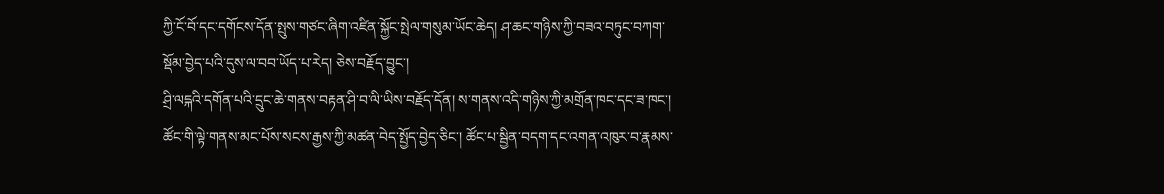ཀྱི་ངོ་བོ་དང་དགོངས་དོན་སྤུས་གཙང་ཞིག་འཛིན་སྐྱོང་སྤེལ་གསུམ་ཡོང་ཆེད། ཤ་ཆང་གཉིས་ཀྱི་བཟའ་བཏུང་བཀག་སྡོམ་བྱེད་པའི་དུས་ལ་བབ་ཡོད་པ་རེད། ཅེས་བརྗོད་བྱུང་།
ཤྲི་ལདྐའི་དགོན་པའི་དྲུང་ཆེ་གནས་བརྟན་ཤི་བ་ལི་ཡིས་བརྗོད་དོན། ས་གནས་འདི་གཉིས་ཀྱི་མགྲོན་ཁང་དང་ཟ་ཁང་། ཚོང་གི་ལྟེ་གནས་མང་པོས་སངས་རྒྱས་ཀྱི་མཚན་བེད་སྤྱོད་བྱེད་ཅིང་། ཚོང་པ་སྦྱིན་བདག་དང་འགན་འཁུར་བ་རྣམས་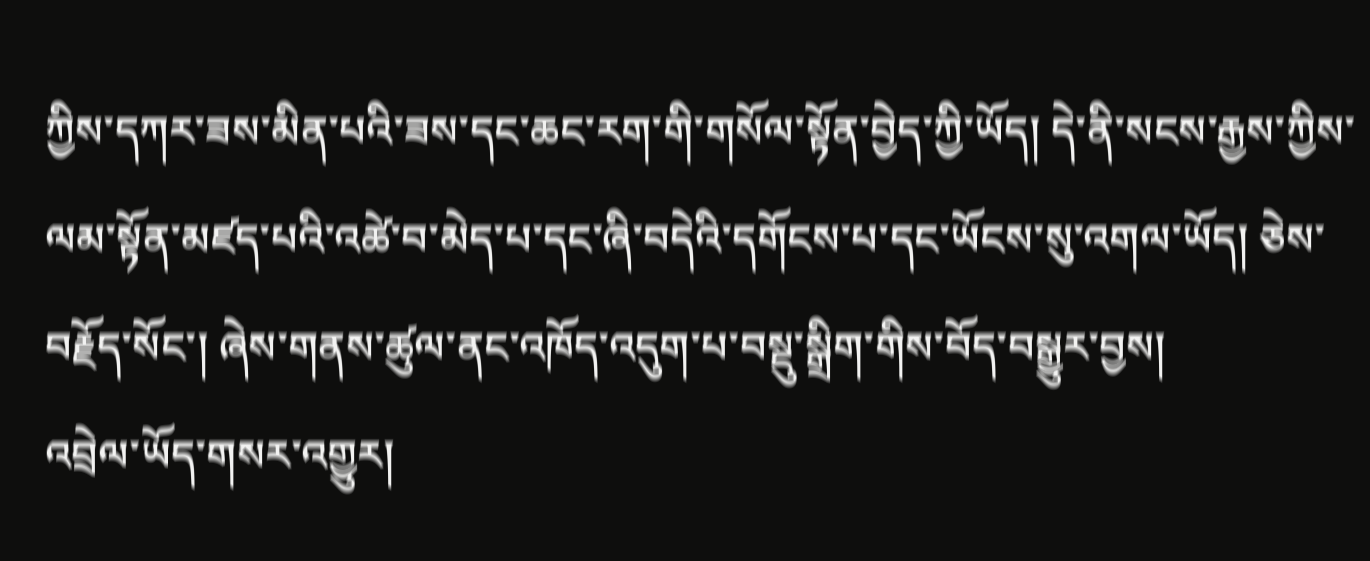ཀྱིས་དཀར་ཟས་མིན་པའི་ཟས་དང་ཆང་རག་གི་གསོལ་སྟོན་བྱེད་ཀྱི་ཡོད། དེ་ནི་སངས་རྒྱས་ཀྱིས་ལམ་སྟོན་མཛད་པའི་འཚེ་བ་མེད་པ་དང་ཞི་བདེའི་དགོངས་པ་དང་ཡོངས་སུ་འགལ་ཡོད། ཅེས་བརྗོད་སོང་། ཞེས་གནས་ཚུལ་ནང་འཁོད་འདུག་པ་བསྡུ་སྒྲིག་གིས་བོད་བསྒྱུར་བྱས།
འབྲེལ་ཡོད་གསར་འགྱུར།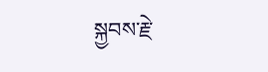སྐྱབས་རྗེ་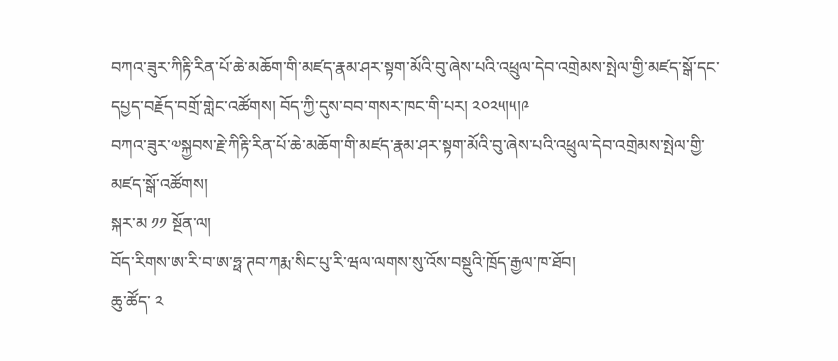བཀའ་ཟུར་ཀིརྟི་རིན་པོ་ཆེ་མཆོག་གི་མཛད་རྣམ་ཤར་སྟག་མོའི་བུ་ཞེས་པའི་འཕྲུལ་དེབ་འགྲེམས་སྤེལ་གྱི་མཛད་སྒོ་དང་དཔྱད་བརྗོད་བགྲོ་གླེང་འཚོགས། བོད་ཀྱི་དུས་བབ་གསར་ཁང་གི་པར། ༢༠༢༥།༥།༩
བཀའ་ཟུར་༧སྐྱབས་རྗེ་ཀིརྟི་རིན་པོ་ཆེ་མཆོག་གི་མཛད་རྣམ་ཤར་སྟག་མོའི་བུ་ཞེས་པའི་འཕྲུལ་དེབ་འགྲེམས་སྤེལ་གྱི་མཛད་སྒོ་འཚོགས།
སྐར་མ ༡༡ སྔོན་ལ།
བོད་རིགས་ཨ་རི་བ་ཨ་ཧྥ་ཊབ་ཀརྨ་སིང་པུ་རི་ཝལ་ལགས་སུ་འོས་བསྡུའི་ཁྲོད་རྒྱལ་ཁ་ཐོབ།
ཆུ་ཚོད་ ༢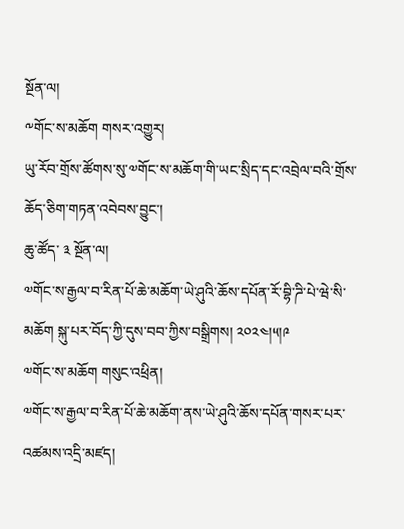སྔོན་ལ།
༸གོང་ས་མཆོག གསར་འགྱུར།
ཡུ་རོབ་གྲོས་ཚོགས་སུ་༧གོང་ས་མཆོག་གི་ཡང་སྲིད་དང་འབྲེལ་བའི་གྲོས་ཆོད་ཅིག་གཏན་འབེབས་བྱུང་།
ཆུ་ཚོད་ ༣ སྔོན་ལ།
༧གོང་ས་རྒྱལ་བ་རིན་པོ་ཆེ་མཆོག་ཡེ་ཤུའི་ཆོས་དཔོན་རོ་བྷི་ཌི་པེ་ཝེ་སི་མཆོག སྐུ་པར་བོད་ཀྱི་དུས་བབ་ཀྱིས་བསྒྲིགས། ༢༠༢༤།༥།༩
༧གོང་ས་མཆོག གསུང་འཕྲིན།
༧གོང་ས་རྒྱལ་བ་རིན་པོ་ཆེ་མཆོག་ནས་ཡེ་ཤུའི་ཆོས་དཔོན་གསར་པར་འཚམས་འདྲི་མཛད།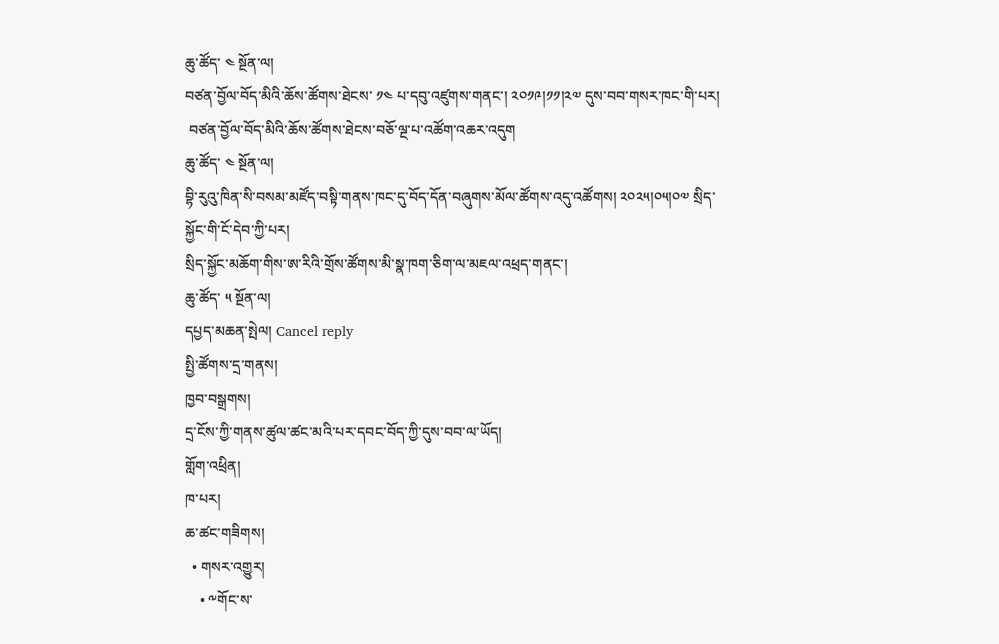ཆུ་ཚོད་ ༤ སྔོན་ལ།
བཙན་བྱོལ་བོད་མིའི་ཆོས་ཚོགས་ཐེངས་ ༡༤ པ་དབུ་འཛུགས་གནང་། ༢༠༡༩།༡༡།༢༧ དུས་བབ་གསར་ཁང་གི་པར།
 བཙན་བྱོལ་བོད་མིའི་ཆོས་ཚོགས་ཐེངས་བཅོ་ལྔ་པ་འཚོག་འཆར་འདུག
ཆུ་ཚོད་ ༤ སྔོན་ལ།
བྷི་རུའུ་ཁིན་སི་བསམ་མཛོད་བསྟི་གནས་ཁང་དུ་བོད་དོན་བཞུགས་མོལ་ཚོགས་འདུ་འཚོགས། ༢༠༢༥།༠༥།༠༧ སྲིད་སྐྱོང་གི་ངོ་དེབ་ཀྱི་པར།
སྲིད་སྐྱོང་མཆོག་གིས་ཨ་རིའི་གྲོས་ཚོགས་མི་སྣ་ཁག་ཅིག་ལ་མཇལ་འཕྲད་གནང་།
ཆུ་ཚོད་ ༥ སྔོན་ལ།
དཔྱད་མཆན་སྤེལ། Cancel reply
སྤྱི་ཚོགས་དྲ་གནས།
ཁྱབ་བསྒྲགས།
དྲ་ངོས་ཀྱི་གནས་ཚུལ་ཚང་མའི་པར་དབང་བོད་ཀྱི་དུས་བབ་ལ་ཡོད།
གློག་འཕྲིན།
ཁ་པར།
ཆ་ཚང་གཟིགས།
  • གསར་འགྱུར།
    • ༸གོང་ས་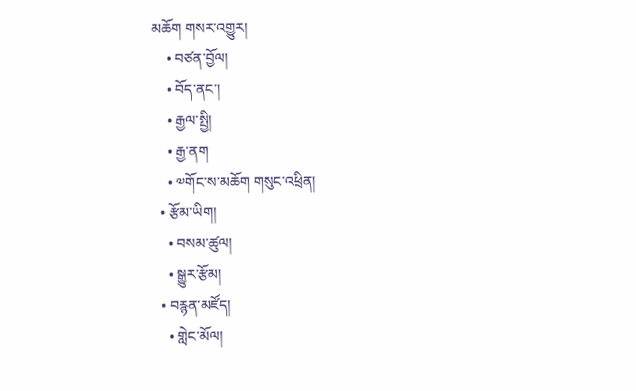མཆོག གསར་འགྱུར།
    • བཙན་བྱོལ།
    • བོད་ནང་།
    • རྒྱལ་སྤྱི།
    • རྒྱ་ནག
    • ༧གོང་ས་མཆོག གསུང་འཕྲིན།
  • རྩོམ་ཡིག།
    • བསམ་ཚུལ།
    • སྒྱུར་རྩོམ།
  • བརྙན་མཛོད།
    • གླེང་མོལ།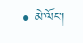• མེ་ལོང་།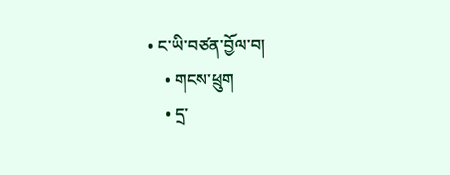• ང་ཡི་བཙན་བྱོལ་བ།
    • གངས་ཕྲུག
    • དྲ་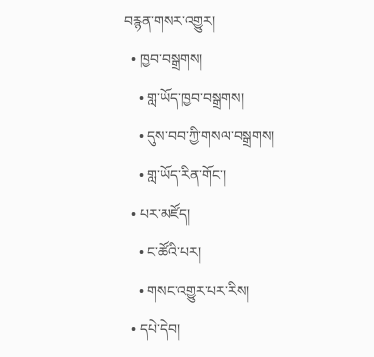བརྙན་གསར་འགྱུར།
  • ཁྱབ་བསྒྲགས།
    • གླ་ཡོད་ཁྱབ་བསྒྲགས།
    • དུས་བབ་ཀྱི་གསལ་བསྒྲགས།
    • གླ་ཡོད་རིན་གོང་།
  • པར་མཛོད།
    • ང་ཚོའི་པར།
    • གསང་འགྱུར་པར་རིས།
  • དཔེ་དེབ།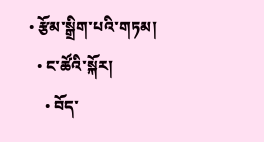• རྩོམ་སྒྲིག་པའི་གཏམ།
  • ང་ཚོའི་སྐོར།
    • བོད་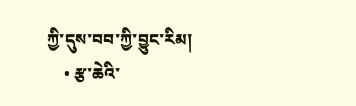ཀྱི་དུས་བབ་ཀྱི་བྱུང་རིམ།
    • རྩ་ཆེའི་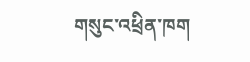གསུང་འཕྲིན་ཁག